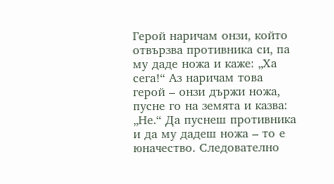Герой наричам онзи, който отвързва противника си, па му даде ножа и каже: „Ха сега!“ Аз наричам това герой – онзи държи ножа, пусне го на земята и казва: „Не.“ Да пуснеш противника и да му дадеш ножа – то е юначество. Следователно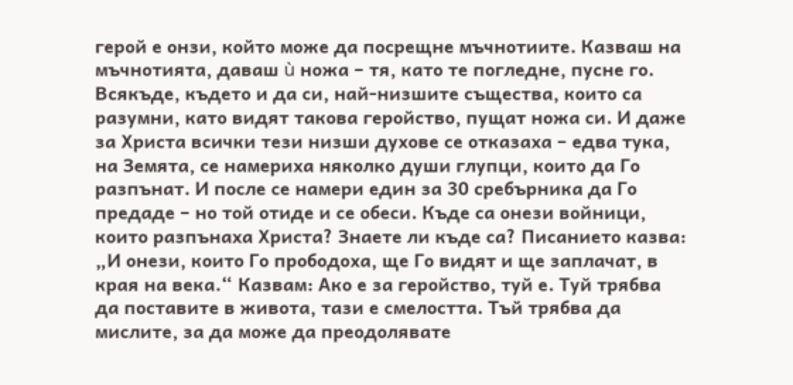герой е онзи, който може да посрещне мъчнотиите. Казваш на мъчнотията, даваш ù ножа – тя, като те погледне, пусне го. Всякъде, където и да си, най-низшите същества, които са разумни, като видят такова геройство, пущат ножа си. И даже за Христа всички тези низши духове се отказаха – едва тука, на Земята, се намериха няколко души глупци, които да Го разпънат. И после се намери един за 30 сребърника да Го предаде – но той отиде и се обеси. Къде са онези войници, които разпънаха Христа? Знаете ли къде са? Писанието казва: „И онези, които Го прободоха, ще Го видят и ще заплачат, в края на века.“ Казвам: Ако е за геройство, туй е. Туй трябва да поставите в живота, тази е смелостта. Тъй трябва да мислите, за да може да преодолявате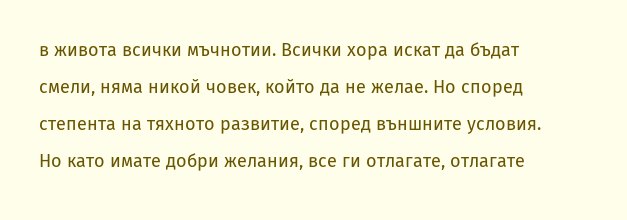в живота всички мъчнотии. Всички хора искат да бъдат смели, няма никой човек, който да не желае. Но според степента на тяхното развитие, според външните условия. Но като имате добри желания, все ги отлагате, отлагате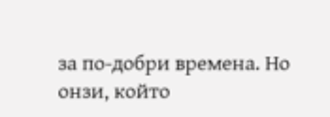за по-добри времена. Но онзи, който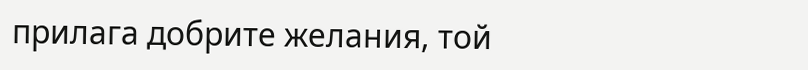прилага добрите желания, той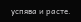успява и расте.